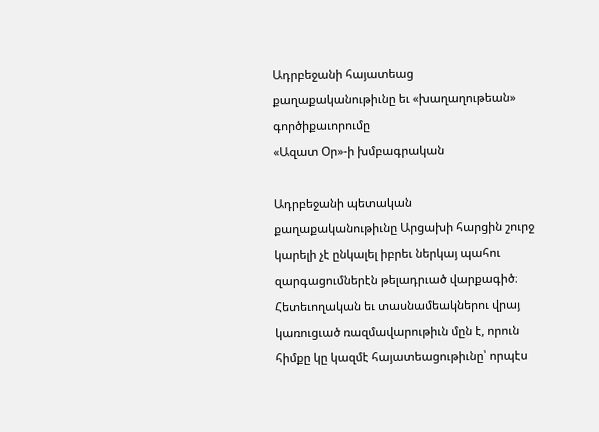Ադրբեջանի հայատեաց քաղաքականութիւնը եւ «խաղաղութեան» գործիքաւորումը
«Ազատ Օր»-ի խմբագրական

Ադրբեջանի պետական քաղաքականութիւնը Արցախի հարցին շուրջ կարելի չէ ընկալել իբրեւ ներկայ պահու զարգացումներէն թելադրւած վարքագիծ։ Հետեւողական եւ տասնամեակներու վրայ կառուցւած ռազմավարութիւն մըն է, որուն հիմքը կը կազմէ հայատեացութիւնը՝ որպէս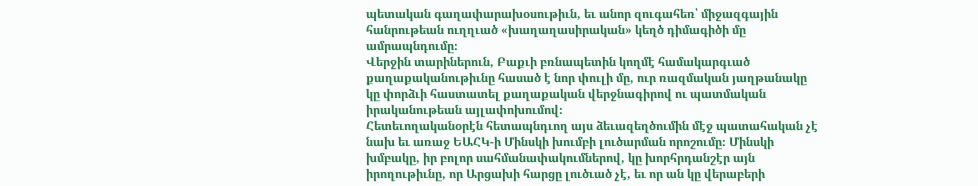պետական գաղափարախօսութիւն, եւ անոր զուգահեռ՝ միջազգային հանրութեան ուղղւած «խաղաղասիրական» կեղծ դիմագիծի մը ամրապնդումը։
Վերջին տարիներուն, Բաքւի բռնապետին կողմէ համակարգւած քաղաքականութիւնը հասած է նոր փուլի մը, ուր ռազմական յաղթանակը կը փորձւի հաստատել քաղաքական վերջնագիրով ու պատմական իրականութեան այլափոխումով։
Հետեւողականօրէն հետապնդւող այս ձեւազեղծումին մէջ պատահական չէ նախ եւ առաջ ԵԱՀԿ-ի Մինսկի խումբի լուծարման որոշումը։ Մինսկի խմբակը, իր բոլոր սահմանափակումներով, կը խորհրդանշէր այն իրողութիւնը, որ Արցախի հարցը լուծւած չէ, եւ որ ան կը վերաբերի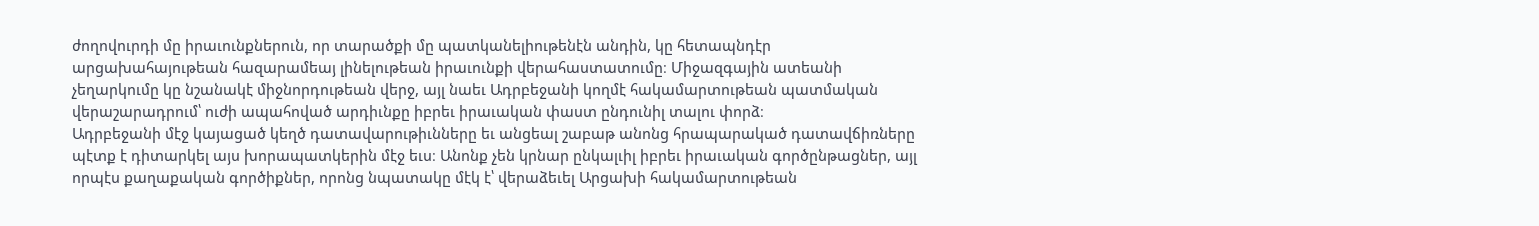ժողովուրդի մը իրաւունքներուն, որ տարածքի մը պատկանելիութենէն անդին, կը հետապնդէր արցախահայութեան հազարամեայ լինելութեան իրաւունքի վերահաստատումը։ Միջազգային ատեանի չեղարկումը կը նշանակէ միջնորդութեան վերջ, այլ նաեւ Ադրբեջանի կողմէ հակամարտութեան պատմական վերաշարադրում՝ ուժի ապահոված արդիւնքը իբրեւ իրաւական փաստ ընդունիլ տալու փորձ։
Ադրբեջանի մէջ կայացած կեղծ դատավարութիւնները եւ անցեալ շաբաթ անոնց հրապարակած դատավճիռները պէտք է դիտարկել այս խորապատկերին մէջ եւս։ Անոնք չեն կրնար ընկալւիլ իբրեւ իրաւական գործընթացներ, այլ որպէս քաղաքական գործիքներ, որոնց նպատակը մէկ է՝ վերաձեւել Արցախի հակամարտութեան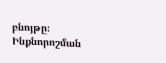բնոյթը։ Ինքնորոշման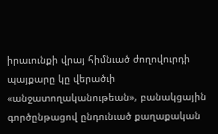իրաւունքի վրայ հիմնւած ժողովուրդի պայքարը կը վերածւի «անջատողականութեան», բանակցային գործընթացով ընդունւած քաղաքական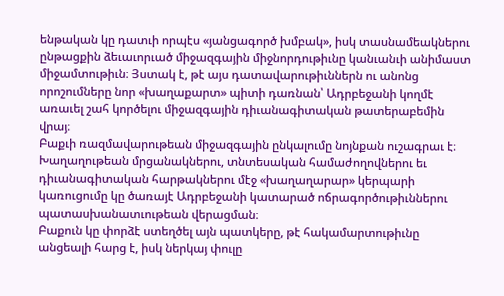ենթական կը դատւի որպէս «յանցագործ խմբակ», իսկ տասնամեակներու ընթացքին ձեւաւորւած միջազգային միջնորդութիւնը կանւանւի անիմաստ միջամտութիւն։ Յստակ է, թէ այս դատավարութիւններն ու անոնց որոշումները նոր «խաղաքարտ» պիտի դառնան՝ Ադրբեջանի կողմէ առաւել շահ կործելու միջազգային դիւանագիտական թատերաբեմին վրայ։
Բաքւի ռազմավարութեան միջազգային ընկալումը նոյնքան ուշագրաւ է։ Խաղաղութեան մրցանակներու, տնտեսական համաժողովներու եւ դիւանագիտական հարթակներու մէջ «խաղաղարար» կերպարի կառուցումը կը ծառայէ Ադրբեջանի կատարած ոճրագործութիւններու պատասխանատւութեան վերացման։
Բաքուն կը փորձէ ստեղծել այն պատկերը, թէ հակամարտութիւնը անցեալի հարց է, իսկ ներկայ փուլը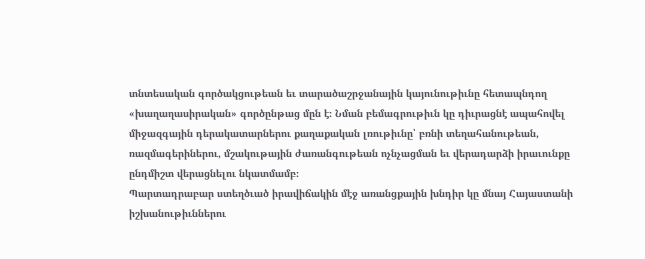տնտեսական գործակցութեան եւ տարածաշրջանային կայունութիւնը հետապնդող «խաղաղասիրական» գործընթաց մըն է։ Նման բեմագրութիւն կը դիւրացնէ ապահովել միջազգային դերակատարներու քաղաքական լռութիւնը՝ բռնի տեղահանութեան, ռազմագերիներու, մշակութային ժառանգութեան ոչնչացման եւ վերադարձի իրաւունքը ընդմիշտ վերացնելու նկատմամբ։
Պարտադրաբար ստեղծւած իրավիճակին մէջ առանցքային խնդիր կը մնայ Հայաստանի իշխանութիւններու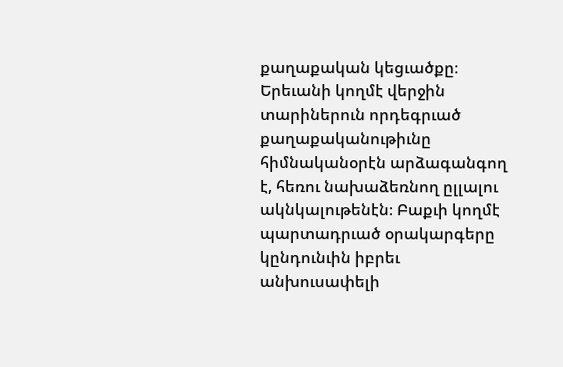քաղաքական կեցւածքը։ Երեւանի կողմէ վերջին տարիներուն որդեգրւած քաղաքականութիւնը հիմնականօրէն արձագանգող է, հեռու նախաձեռնող ըլլալու ակնկալութենէն։ Բաքւի կողմէ պարտադրւած օրակարգերը կընդունւին իբրեւ անխուսափելի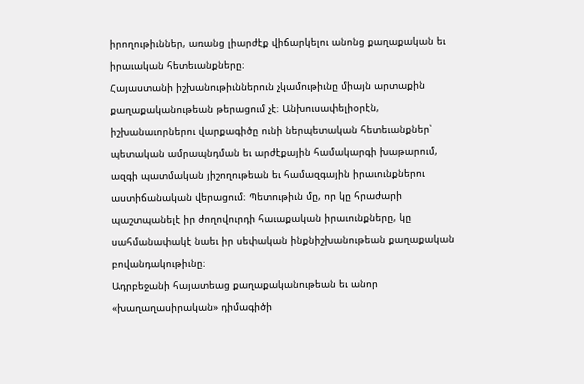իրողութիւններ, առանց լիարժէք վիճարկելու անոնց քաղաքական եւ իրաւական հետեւանքները։
Հայաստանի իշխանութիւններուն չկամութիւնը միայն արտաքին քաղաքականութեան թերացում չէ։ Անխուսափելիօրէն, իշխանաւորներու վարքագիծը ունի ներպետական հետեւանքներ՝ պետական ամրապնդման եւ արժէքային համակարգի խաթարում, ազգի պատմական յիշողութեան եւ համազգային իրաւունքներու աստիճանական վերացում։ Պետութիւն մը, որ կը հրաժարի պաշտպանելէ իր ժողովուրդի հաւաքական իրաւունքները, կը սահմանափակէ նաեւ իր սեփական ինքնիշխանութեան քաղաքական բովանդակութիւնը։
Ադրբեջանի հայատեաց քաղաքականութեան եւ անոր «խաղաղասիրական» դիմագիծի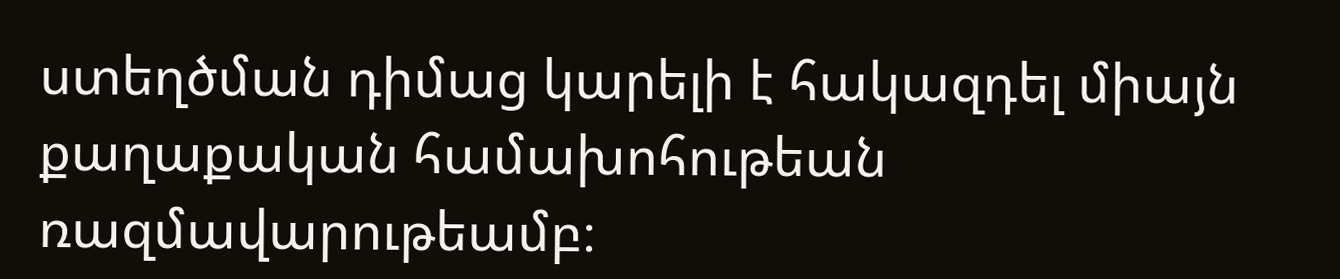ստեղծման դիմաց կարելի է հակազդել միայն քաղաքական համախոհութեան ռազմավարութեամբ։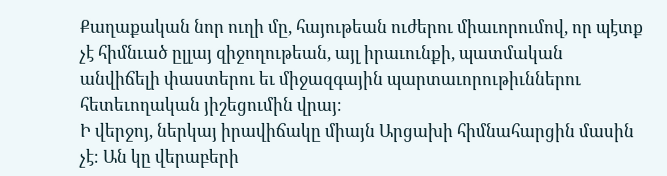Քաղաքական նոր ուղի մը, հայութեան ուժերու միաւորումով, որ պէտք չէ հիմնւած ըլլայ զիջողութեան, այլ իրաւունքի, պատմական անվիճելի փաստերու եւ միջազգային պարտաւորութիւններու հետեւողական յիշեցումին վրայ։
Ի վերջոյ, ներկայ իրավիճակը միայն Արցախի հիմնահարցին մասին չէ։ Ան կը վերաբերի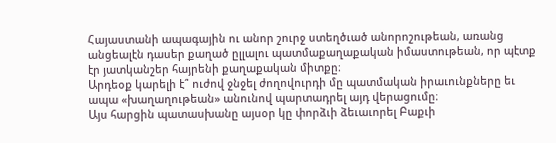Հայաստանի ապագային ու անոր շուրջ ստեղծւած անորոշութեան, առանց անցեալէն դասեր քաղած ըլլալու պատմաքաղաքական իմաստութեան, որ պէտք էր յատկանշեր հայրենի քաղաքական միտքը։
Արդեօք կարելի է՞ ուժով ջնջել ժողովուրդի մը պատմական իրաւունքները եւ ապա «խաղաղութեան» անունով պարտադրել այդ վերացումը։
Այս հարցին պատասխանը այսօր կը փորձւի ձեւաւորել Բաքւի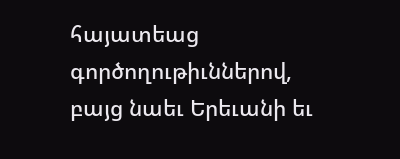հայատեաց գործողութիւններով, բայց նաեւ Երեւանի եւ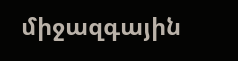միջազգային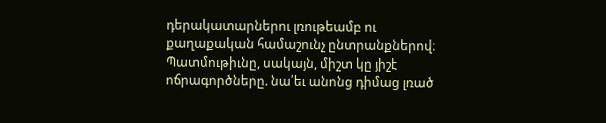դերակատարներու լռութեամբ ու քաղաքական համաշունչ ընտրանքներով։
Պատմութիւնը, սակայն, միշտ կը յիշէ ոճրագործները. նա՛եւ անոնց դիմաց լռած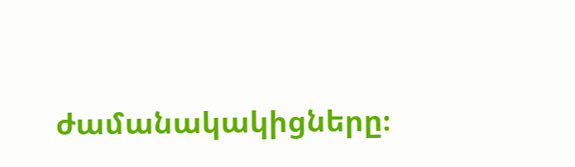ժամանակակիցները։